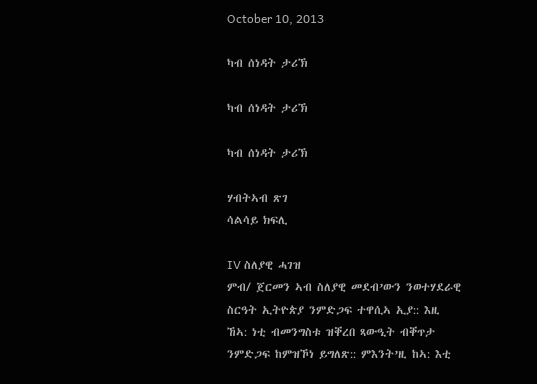October 10, 2013

ካብ ሰነዳት ታሪኽ

ካብ ሰነዳት ታሪኽ

ካብ ሰነዳት ታሪኽ

ሃብትኣብ ጽገ
ሳልሳይ ክፍሊ

IV ስለያዊ ሓገዝ
ምብ/ ጀርመን ኣብ ስለያዊ መደብ’ውን ንወተሃደራዊ ስርዓት ኢትዮጵያ ንምድጋፍ ተዋሲኣ ኢያ:: እዚ ኸኣ: ነቲ ብመንግስቱ ዝቐረበ ጻውዒት ብቐጥታ ንምድጋፍ ከምዝኾነ ይግለጽ:: ምእንት’ዚ ከኣ: እቲ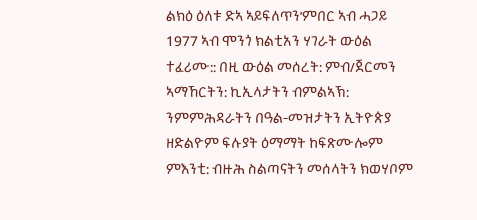ልክዕ ዕለቱ ድኣ ኣይፍለጥን’ምበር ኣብ ሓጋይ 1977 ኣብ ሞንጎ ክልቲአን ሃገራት ውዕል ተፈሪሙ:: በዚ ውዕል መሰረት: ምብ/ጀርመን ኣማኸርትን: ኪኢላታትን ብምልኣኽ: ንምምሕዳራትን በዓል-መዝታትን ኢትዮጵያ ዘድልዮም ፍሉያት ዕማማት ከፍጽሙሎም ምእንቲ: ብዙሕ ስልጣናትን መሰላትን ክወሃቦም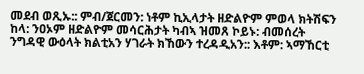መደብ ወጺኡ:: ምብ/ጀርመን: ነቶም ኪኢላታት ዘድልዮም ምወላ ክትሽፍን ከላ: ንዐኦም ዘድልዮም መሳርሕታት ካብኣ ዝመጸ ኮይኑ: ብመሰረት ንግዳዊ ውዕላት ክልቲአን ሃገራት ክኸውን ተረዳዲአን:: እቶም: ኣማኸርቲ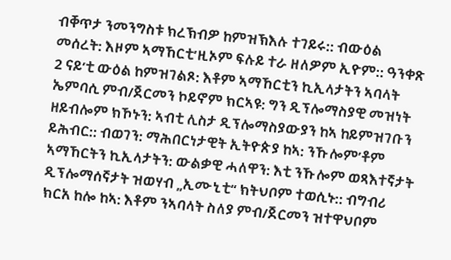ብቐጥታ ንመንግስቱ ክረኽብዎ ከምዝኽእሉ ተገይሩ:: ብውዕል መሰረት: እዞም ኣማኸርቲ’ዚኦም ፍሉይ ተራ ዘለዎም ኢዮም:: ዓንቀጽ 2 ናይ’ቲ ውዕል ከምዝገልጾ: እቶም ኣማኸርቲን ኪኢላታትን ኣባላት ኤምባሲ ምብ/ጀርመን ኮይኖም ክርኣዩ: ግን ዲፕሎማስያዊ መዝነት ዘይብሎም ክኾኑን: ኣብቲ ሊስታ ዲፕሎማስያውያን ከኣ ከይምዝገቡን ይሕብር:: ብወገን: ማሕበርነታዊት ኢትዮጵያ ከኣ: ንኹሎም’ቶም ኣማኸርትን ኪኢላታትን: ውልቃዊ ሓለዋን: እቲ ንኹሎም ወጻእተኛታት ዲፕሎማሰኛታት ዝወሃብ „ኢሙኒቲ“ ክትህቦም ተወሲኑ:: ብግብሪ ክርአ ከሎ ከኣ: እቶም ንኣባላት ስለያ ምብ/ጀርመን ዝተዋህቦም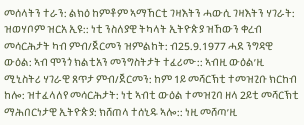መሰላትን ተራን: ልክዕ ከምቶም ኣማኸርቲ ገዛእትን ሓውሲ ገዛእትን ሃገራት: ዝወሃቦም ዝርአ ኢዩ:: ነቲ ንስለያዊ ትካላት ኢትዮጵያ ዝኸውን ቀረብ መሳርሕታት ካብ ምብ/ጀርመን ዝምልከት: ብ25.9.1977 ሓደ ንግዳዊ ውዕል: ኣብ ሞንጎ ክልቲአን መንግስትታት ተፈሪሙ:: ኣብዚ ውዕል’ዚ ሚኒስትሪ ሃገራዊ ጸጥታ ምብ/ጀርመን: ከም 1ይ መሻርኽቲ ተመዝጊቡ ክርከብ ከሎ: ዝተፈላለየ መሳርሕታት: ነቲ ኣብቲ ውዕል ተመዝጊባ ዘላ 2ይቲ መሻርኽቲ ማሕበርነታዊ ኢትዮጵያ: ክሸጠላ ተሰኒዱ ኣሎ:: ነዚ መሸጣ’ዚ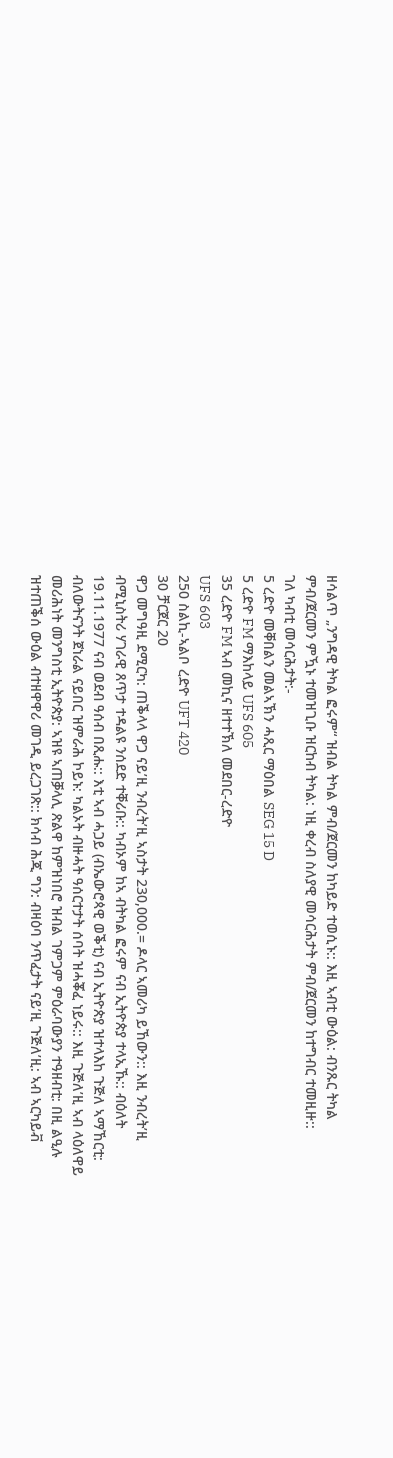ዘሳልጥ „ንግዳዊ ትካል ፎሩም“ ዝብል ትካል ምብ/ጀርመን ከካይድ ተወሲኑ:: እዚ ኣብቲ ውዕል: ብንጹር ትካል ምብ/ጀርመን ምዃኑ ተመዝጊቡ ዝርከብ ትካል: ነዚ ቀረብ ስለያዊ መሳርሕታት ምብ/ጀርመን ከተግብር ተመዚዙ::
ገለ ካብቲ መሳርሕታት:-
5 ረድዮ መቐበልን መልኣኽን ሓጺር ማዕበል SEG 15 D
5 ረድዮ FM ማእከላይ UFS 605
35 ረድዮ FM ኣብ መኪና ዘተተኽለ መደበር-ረድዮ
UFS 603
250 ስልኪ-ኣልቦ ረድዮ UFT 420
30 ቻርጀር 20
ዋጋ መግዓዚ ደሚርካ: ጠቕላላ ዋጋ ናይ’ዚ ንብረት’ዚ ኣስታት 230,000.= ዶላር ኣመሪካ ይኸውን:: እዚ ንብረት’ዚ ብሚኒስትሪ ሃገራዊ ጸጥታ ተዳልዩ ንሰደድ ተቐሪቡ:: ካብኦም ከኣ ብትካል ፎሩም ናብ ኢትዮጵያ ተላኢኹ:: ብዕለት 19.11.1977 ናብ ወደብ ዓሰብ በጺሑ:: እቲ ኣብ ሓጋይ (ብኤውሮጳዊ ወቕቲ) ናብ ኢትዮጵያ ዝተላእከ ጉጅለ ኣማኸርቲ: ብለውትናንት ጀነራል ናይበር ዝምራሕ ኮይኑ: ካልኦት ብዙሓት ዓሰርተታት ሰባት ዝሓቖፈ ነይሩ:: እዚ ጉጅለ’ዚ ኣብ ላዕለዋይ መሪሕነት መንግስቲ ኢትዮጵያ: ኣዝዩ ኣጠቓላሊ ጽልዋ ከምዝነበሮ ዝብል ገምጋም ምዕራባውያን ተዓዘብቲ: በዚ ልዒሉ ዝተጠቕሰ ውዕል ብተዘዋዋሪ መገዲ ይረጋገጽ:: ክሳብ ሕጂ ግን: ብዛዕባ ንጥፈታት ናይ’ዚ ጉጅለ’ዚ: ኣብ ኣርካይቭ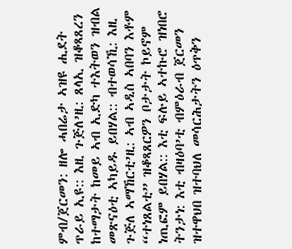ምብ/ጀርመን: ዘሎ ሓበሬታ ኣዝዩ ሒደት ጥራይ ኢዩ:: እዚ ጉጅለ’ዚ: ጸላኢ ዝቆጻጸረን ከተማታት ከመይ ኣብ ኢድካ ተእትወን ዝብል መጽናዕቲ ኣካይዱ ይበሃል:: ብተወሳኺ: እዚ ጉጅለ ኣማኸርቲ’ዚ: ኣብ ኣዲስ ኣበባን እቶም “ተነጸልቲ” ዝቆጻጸርዎን ቦታታት ኮይኖም ነጢፎም ይበሃል:: እቲ ፍሉይ ኣተኩሮ ዝነበሮ ትንታነ: እቲ ብዛዕባ’ቲ ብምዕራብ ጀርመን ዝተዋህበ ዝተባህለ መሳርሕታትን ዕጥቅን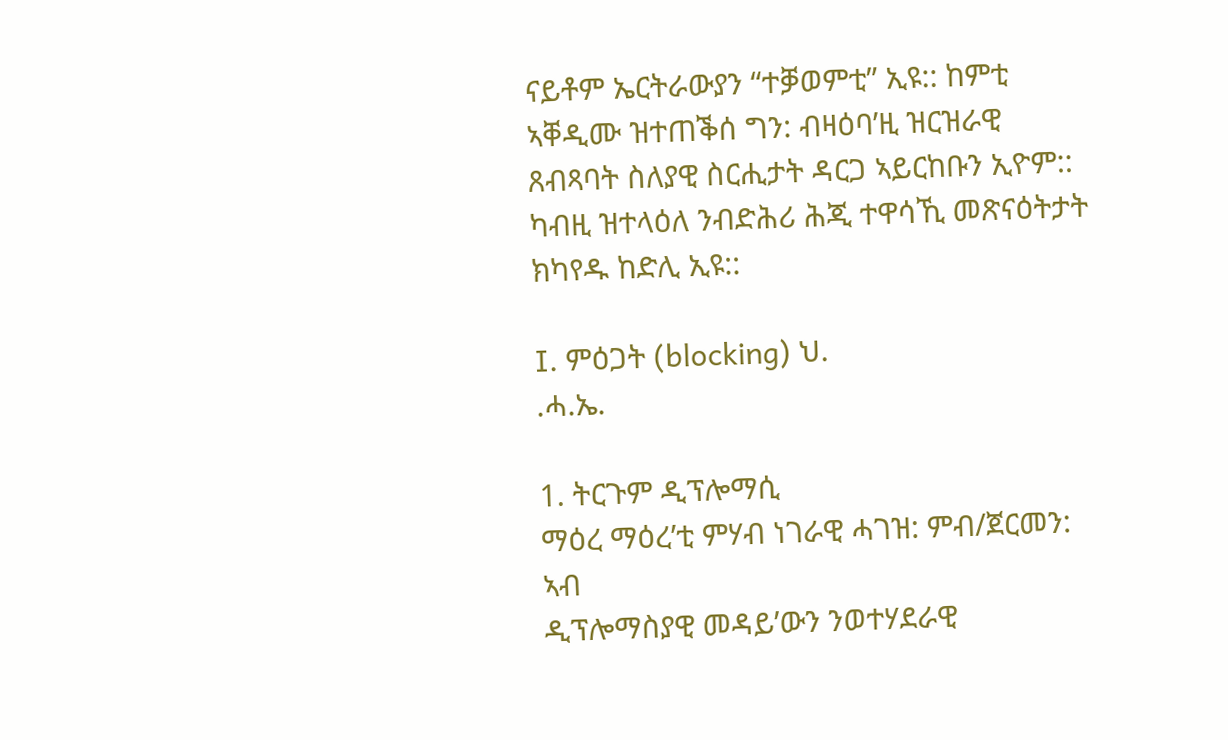ናይቶም ኤርትራውያን “ተቓወምቲ” ኢዩ:: ከምቲ ኣቐዲሙ ዝተጠቕሰ ግን: ብዛዕባ’ዚ ዝርዝራዊ ጸብጻባት ስለያዊ ስርሒታት ዳርጋ ኣይርከቡን ኢዮም:: ካብዚ ዝተላዕለ ንብድሕሪ ሕጂ ተዋሳኺ መጽናዕትታት ክካየዱ ከድሊ ኢዩ::

I. ምዕጋት (blocking) ህ.
.ሓ.ኤ.

1. ትርጉም ዲፕሎማሲ
ማዕረ ማዕረ’ቲ ምሃብ ነገራዊ ሓገዝ: ምብ/ጀርመን: ኣብ
ዲፕሎማስያዊ መዳይ’ውን ንወተሃደራዊ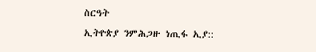ስርዓት
ኢትዮጵያ ንምሕጋዙ ነጢፋ ኢያ::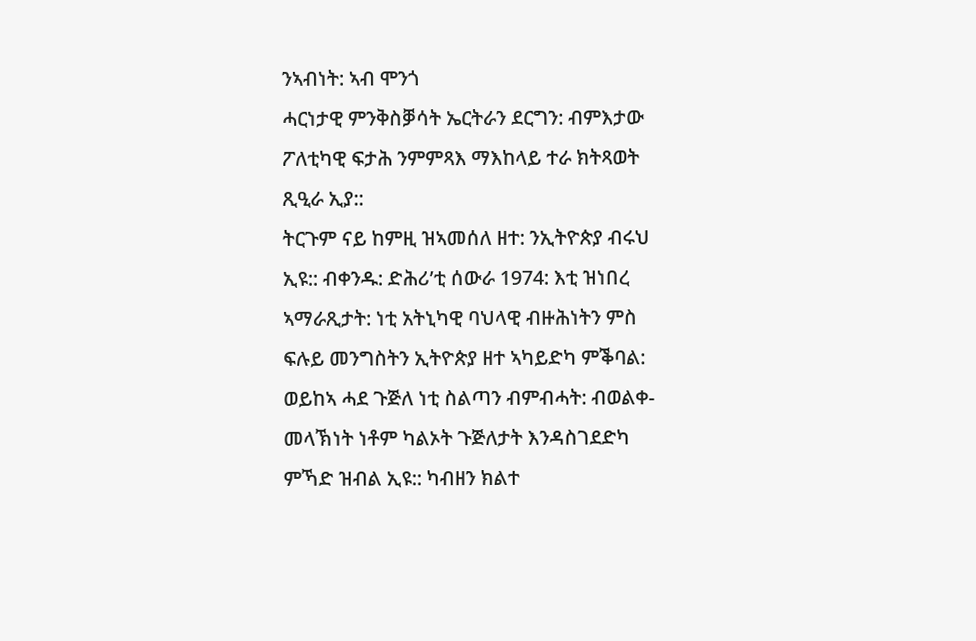ንኣብነት: ኣብ ሞንጎ
ሓርነታዊ ምንቅስቓሳት ኤርትራን ደርግን: ብምእታው
ፖለቲካዊ ፍታሕ ንምምጻእ ማእከላይ ተራ ክትጻወት
ጺዒራ ኢያ::
ትርጉም ናይ ከምዚ ዝኣመሰለ ዘተ: ንኢትዮጵያ ብሩህ
ኢዩ:: ብቀንዱ: ድሕሪ’ቲ ሰውራ 1974: እቲ ዝነበረ
ኣማራጺታት: ነቲ አትኒካዊ ባህላዊ ብዙሕነትን ምስ
ፍሉይ መንግስትን ኢትዮጵያ ዘተ ኣካይድካ ምቕባል:
ወይከኣ ሓደ ጉጅለ ነቲ ስልጣን ብምብሓት: ብወልቀ-
መላኽነት ነቶም ካልኦት ጉጅለታት እንዳስገደድካ
ምኻድ ዝብል ኢዩ:: ካብዘን ክልተ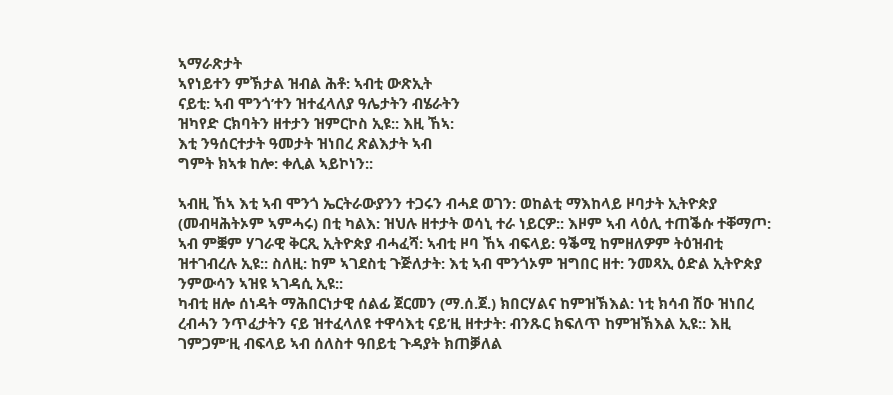ኣማራጽታት
ኣየነይተን ምኽታል ዝብል ሕቶ: ኣብቲ ውጽኢት
ናይቲ: ኣብ ሞንጎ’ተን ዝተፈላለያ ዓሌታትን ብሄራትን
ዝካየድ ርክባትን ዘተታን ዝምርኮስ ኢዩ:: እዚ ኸኣ:
እቲ ንዓሰርተታት ዓመታት ዝነበረ ጽልእታት ኣብ
ግምት ክኣቱ ከሎ: ቀሊል ኣይኮነን::

ኣብዚ ኸኣ እቲ ኣብ ሞንጎ ኤርትራውያንን ተጋሩን ብሓደ ወገን: ወከልቲ ማእከላይ ዞባታት ኢትዮጵያ (መብዛሕትኦም ኣምሓሩ) በቲ ካልእ: ዝህሉ ዘተታት ወሳኒ ተራ ነይርዎ:: እዞም ኣብ ላዕሊ ተጠቕሱ ተቐማጦ: ኣብ ምቛም ሃገራዊ ቅርጺ ኢትዮጵያ ብሓፈሻ: ኣብቲ ዞባ ኸኣ ብፍላይ: ዓቕሚ ከምዘለዎም ትዕዝብቲ ዝተገብረሉ ኢዩ:: ስለዚ: ከም ኣገደስቲ ጉጅለታት: እቲ ኣብ ሞንጎኦም ዝግበር ዘተ: ንመጻኢ ዕድል ኢትዮጵያ ንምውሳን ኣዝዩ ኣገዳሲ ኢዩ::
ካብቲ ዘሎ ሰነዳት ማሕበርነታዊ ሰልፊ ጀርመን (ማ.ሰ.ጀ.) ክበርሃልና ከምዝኽእል: ነቲ ክሳብ ሽዑ ዝነበረ ረብሓን ንጥፈታትን ናይ ዝተፈላለዩ ተዋሳእቲ ናይ’ዚ ዘተታት: ብንጹር ክፍለጥ ከምዝኽእል ኢዩ:: እዚ ገምጋም’ዚ ብፍላይ ኣብ ሰለስተ ዓበይቲ ጉዳያት ክጠቓለል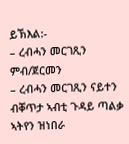ይኽእል:-
– ረብሓን መርገጺን ምብ/ጀርመን
– ረብሓን መርገጺን ናይተን ብቐጥታ ኣብቲ ጉዳይ ጣልቃ ኣትየን ዝነበራ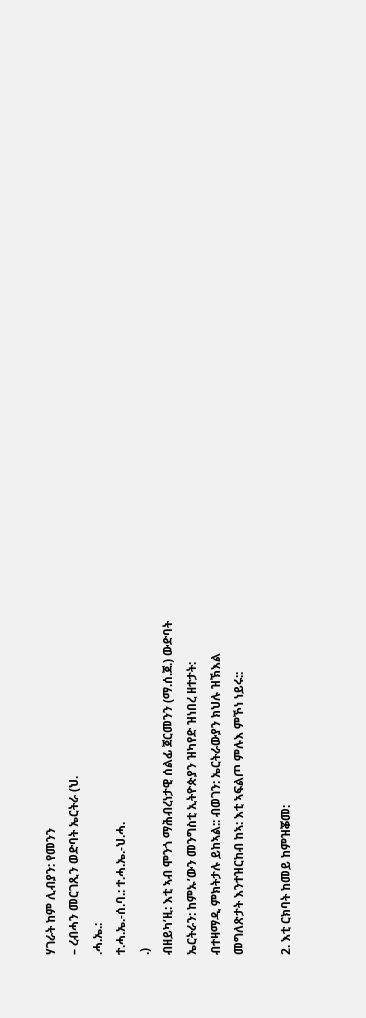ሃገራት ከም ሊብያን: የመንን
– ረብሓን መርገጺን ወድባት ኤርትራ (ህ.
.ሓ.ኤ.:
ተ.ሓ.ኤ.-ሰ.ባ.: ተ.ሓ.ኤ.-ህ.ሓ.
.)
ብዘይካ’ዚ: እቲ ኣብ ሞንጎ ማሕብረነታዊ ሰልፊ ጀርመንን (ማ.ሰ.ጀ.) ውድባት
ኤርትራን: ከምኡ’ውን መንግስቲ ኢትዮጵያን ዝካየድ ዝነበረ ዘተታት:
ብተዛማዲ ምክትታሉ ይከኣል:: ብወገን: ኤርትራውያን ክህሉ ዝኽእል
መግለጽታት እንተዝርከብ ከኣ: እቲ ኣፍልጦ ምሉእ ምኾነ ነይሩ::

2. እቲ ርክባት ከመይ ከምዝቖመ: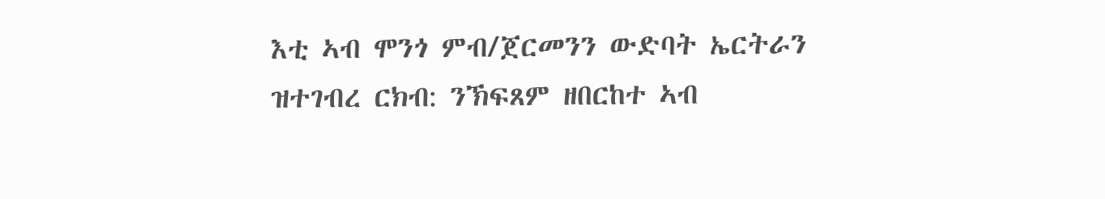እቲ ኣብ ሞንጎ ምብ/ጀርመንን ውድባት ኤርትራን ዝተገብረ ርክብ: ንኽፍጸም ዘበርከተ ኣብ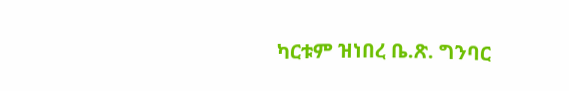ካርቱም ዝነበረ ቤ.ጽ. ግንባር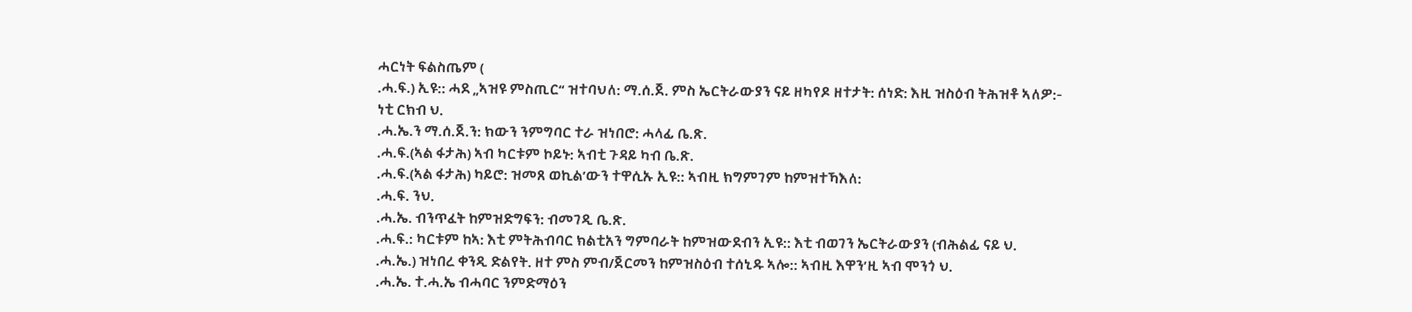ሓርነት ፍልስጤም (
.ሓ.ፍ.) ኢዩ:: ሓደ „ኣዝዩ ምስጢር“ ዝተባህለ: ማ.ሰ.ጀ. ምስ ኤርትራውያን ናይ ዘካየዶ ዘተታት: ሰነድ: እዚ ዝስዕብ ትሕዝቶ ኣለዎ:- ነቲ ርክብ ህ.
.ሓ.ኤ.ን ማ.ሰ.ጀ.ን: ክውን ንምግባር ተራ ዝነበሮ: ሓላፊ ቤ.ጽ.
.ሓ.ፍ.(ኣል ፋታሕ) ኣብ ካርቱም ኮይኑ: ኣብቲ ጉዳይ ካብ ቤ.ጽ.
.ሓ.ፍ.(ኣል ፋታሕ) ካይሮ: ዝመጸ ወኪል’ውን ተዋሲኡ ኢዩ:: ኣብዚ ክግምገም ከምዝተኻእለ:
.ሓ.ፍ. ንህ.
.ሓ.ኤ. ብንጥፈት ከምዝድግፍን: ብመገዲ ቤ.ጽ.
.ሓ.ፍ.: ካርቱም ከኣ: እቲ ምትሕብባር ክልቲአን ግምባራት ከምዝውደብን ኢዩ:: እቲ ብወገን ኤርትራውያን (ብሕልፊ ናይ ህ.
.ሓ.ኤ.) ዝነበረ ቀንዲ ድልየት. ዘተ ምስ ምብ/ጀርመን ከምዝስዕብ ተሰኒዱ ኣሎ:: ኣብዚ እዋን’ዚ ኣብ ሞንጎ ህ.
.ሓ.ኤ. ተ.ሓ.ኤ ብሓባር ንምድማዕን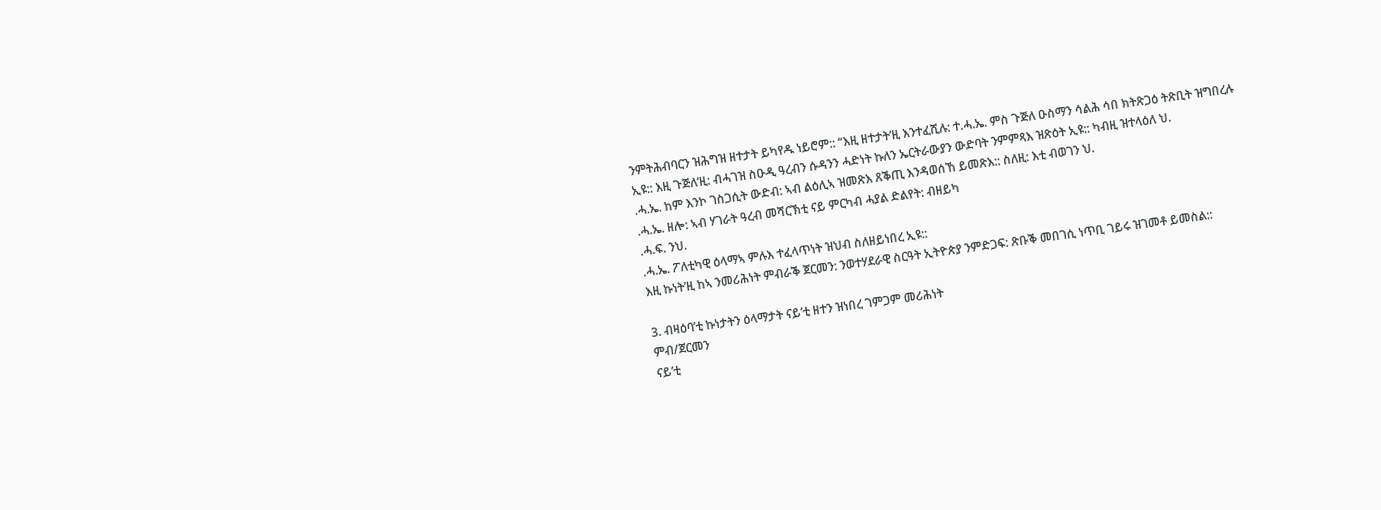ንምትሕብባርን ዝሕግዝ ዘተታት ይካየዱ ነይሮም:: “እዚ ዘተታት’ዚ እንተፈሺሉ: ተ.ሓ.ኤ. ምስ ጉጅለ ዑስማን ሳልሕ ሳበ ክትጽጋዕ ትጽቢት ዝግበረሉ ኢዩ:: እዚ ጉጅለ’ዚ: ብሓገዝ ስዑዲ ዓረብን ሱዳንን ሓድነት ኩለን ኤርትራውያን ውድባት ንምምጻእ ዝጽዕት ኢዩ:: ካብዚ ዝተላዕለ ህ.
.ሓ.ኤ. ከም እንኮ ገስጋሲት ውድብ: ኣብ ልዕሊኣ ዝመጽእ ጸቕጢ እንዳወሰኸ ይመጽእ:: ስለዚ: እቲ ብወገን ህ.
.ሓ.ኤ. ዘሎ: ኣብ ሃገራት ዓረብ መሻርኽቲ ናይ ምርካብ ሓያል ድልየት: ብዘይካ
.ሓ.ፍ. ንህ.
.ሓ.ኤ. ፖለቲካዊ ዕላማኣ ምሉእ ተፈላጥነት ዝህብ ስለዘይነበረ ኢዩ::
እዚ ኩነት’ዚ ከኣ ንመሪሕነት ምብራቕ ጀርመን: ንወተሃደራዊ ስርዓት ኢትዮጵያ ንምድጋፍ: ጽቡቕ መበገሲ ነጥቢ ገይሩ ዝገመቶ ይመስል::

3. ብዛዕባ’ቲ ኩነታትን ዕላማታት ናይ’ቲ ዘተን ዝነበረ ገምጋም መሪሕነት
ምብ/ጀርመን
ናይ’ቲ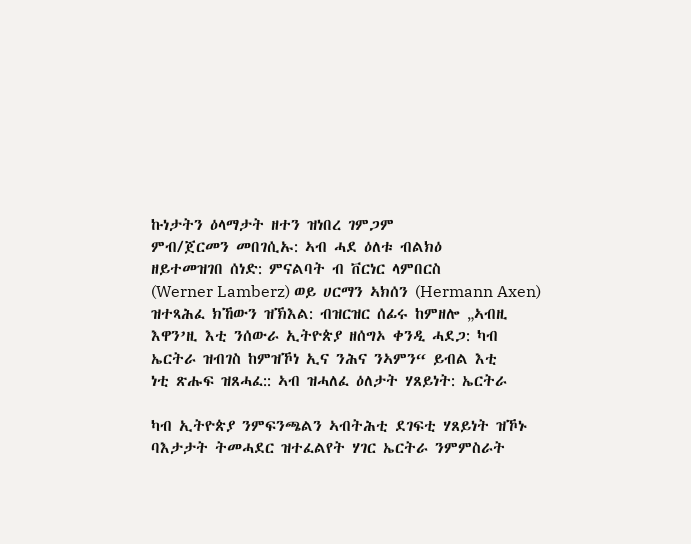ኩነታትን ዕላማታት ዘተን ዝነበረ ገምጋም
ምብ/ጀርመን መበገሲኡ: ኣብ ሓደ ዕለቱ ብልክዕ
ዘይተመዝገበ ሰነድ: ምናልባት ብ ቨርነር ላምበርስ
(Werner Lamberz) ወይ ሀርማን ኣክሰን (Hermann Axen)
ዝተጻሕፈ ክኸውን ዝኽእል: ብዝርዝር ሰፊሩ ከምዘሎ „ኣብዚ
እዋን’ዚ እቲ ንሰውራ ኢትዮጵያ ዘሰግኦ ቀንዲ ሓደጋ: ካብ
ኤርትራ ዝብገስ ከምዝኾነ ኢና ንሕና ንኣምን“ ይብል እቲ
ነቲ ጽሑፍ ዝጸሓፈ:: ኣብ ዝሓለፈ ዕለታት ሃጸይነት: ኤርትራ

ካብ ኢትዮጵያ ንምፍንጫልን ኣብትሕቲ ደገፍቲ ሃጸይነት ዝኾኑ ባእታታት ትመሓደር ዝተፈልየት ሃገር ኤርትራ ንምምስራት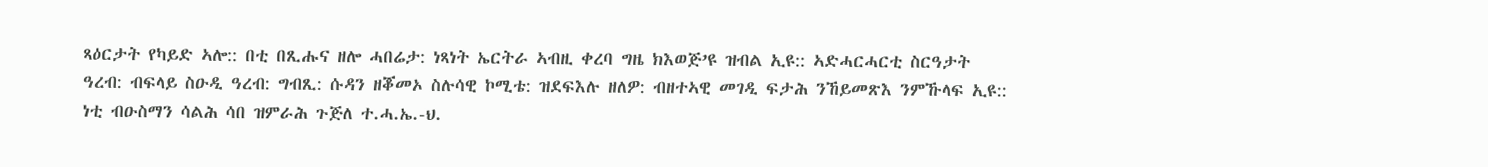ጻዕርታት የካይድ ኣሎ:: በቲ በጺሑና ዘሎ ሓበሬታ: ነጻነት ኤርትራ ኣብዚ ቀረባ ግዜ ክእወጅ’ዩ ዝብል ኢዩ:: ኣድሓርሓርቲ ስርዓታት ዓረብ: ብፍላይ ስዑዲ ዓረብ: ግብጺ: ሱዳን ዘቖመኦ ስሉሳዊ ኮሚቴ: ዝደፍእሉ ዘለዎ: ብዘተኣዊ መገዲ ፍታሕ ንኸይመጽእ ንምኹላፍ ኢዩ:: ነቲ ብዑስማን ሳልሕ ሳበ ዝምራሕ ጉጅለ ተ.ሓ.ኤ.-ህ.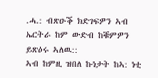.ሓ.: ብጽዑቕ ክድገፍዎን ኣብ ኤርትራ ከም ውድብ ከቑምዎን ይጽዕሩ ኣለዉ::
ኣብ ከምዚ ዝበለ ኩነታት ከኣ: ነቲ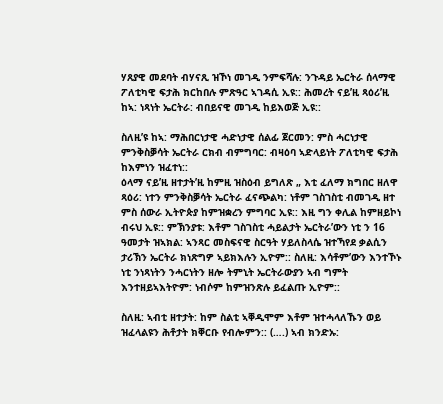ሃጸያዊ መደባት ብሃናጺ ዝኾነ መገዲ ንምፍሻሉ: ንጉዳይ ኤርትራ ሰላማዊ ፖለቲካዊ ፍታሕ ክርከበሉ ምጽዓር ኣገዳሲ ኢዩ:: ሕመረት ናይ’ዚ ጻዕሪ’ዚ ከኣ: ነጻነት ኤርትራ: ብበይናዊ መገዲ ከይእወጅ ኢዩ::

ስለዚ’ዩ ከኣ: ማሕበርነታዊ ሓድነታዊ ሰልፊ ጀርመን: ምስ ሓርነታዊ ምንቅስቓሳት ኤርትራ ርክብ ብምግባር: ብዛዕባ ኣድላይነት ፖለቲካዊ ፍታሕ ከእምነን ዝፈተነ::
ዕላማ ናይ’ዚ ዘተታት’ዚ ከምዚ ዝስዕብ ይግለጽ „ እቲ ፈለማ ክግበር ዘለዋ ጻዕሪ: ነተን ምንቅስቓሳት ኤርትራ ፈናጭልካ: ነቶም ገስገስቲ ብመገዲ ዘተ ምስ ሰውራ ኢትዮጵያ ከምዝቋረን ምግባር ኢዩ:: እዚ ግን ቀሊል ከምዘይኮነ ብሩህ ኢዩ:: ምኽንያቱ: እቶም ገስገስቲ ሓይልታት ኤርትራ’ውን ነቲ ን 16 ዓመታት ዝኣክል: ኣንጻር መስፍናዊ ስርዓት ሃይለስላሴ ዝተኻየደ ቃልሲን ታሪኽን ኤርትራ ክነጽግዎ ኣይክእሉን ኢዮም:: ስለዚ: እሳቶም’ውን እንተኾኑ ነቲ ንነጻነትን ንሓርነትን ዘሎ ትምኒት ኤርትራውያን ኣብ ግምት እንተዘይኣእትዮም: ነብሶም ከምዝንጽሉ ይፈልጡ ኢዮም::

ስለዚ: ኣብቲ ዘተታት: ከም ስልቲ ኣቐዲሞም እቶም ዝተሓላለኹን ወይ ዝፈላልዩን ሕቶታት ክቐርቡ የብሎምን:: (….) ኣብ ክንድኡ: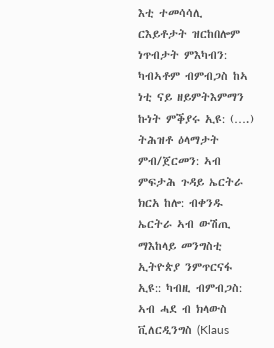እቲ ተመሳሳሊ ርእይቶታት ዝርከበሎም ነጥብታት ምእካብን: ካብኣቶም ብምብጋስ ከኣ ነቲ ናይ ዘይምትእምማን ኩነት ምቕያሩ ኢዩ: (….)
ትሕዝቶ ዕላማታት ምብ/ጀርመን: ኣብ ምፍታሕ ጉዳይ ኤርትራ ክርአ ከሎ: ብቀንዱ ኤርትራ ኣብ ውሽጢ ማእከላይ መንግስቲ ኢትዮጵያ ንምጥርናፋ ኢዩ:: ካብዚ ብምብጋስ: ኣብ ሓደ ብ ክላውስ ቪለርዲንግስ (Klaus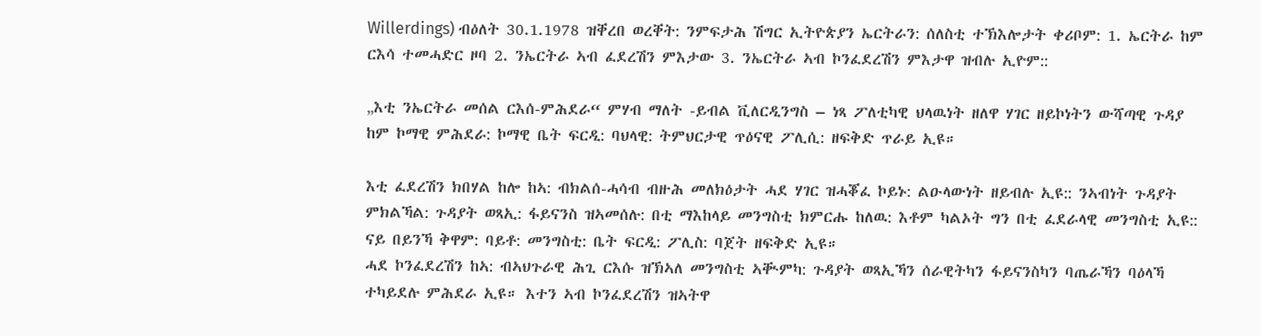Willerdings) ብዕለት 30.1.1978 ዝቐረበ ወረቐት: ንምፍታሕ ሽግር ኢትዮጵያን ኤርትራን: ሰለስቲ ተኽእሎታት ቀሪቦም: 1. ኤርትራ ከም ርእሳ ተመሓድር ዞባ 2. ንኤርትራ ኣብ ፈደረሽን ምእታው 3. ንኤርትራ ኣብ ኮንፈደረሽን ምእታዋ ዝብሉ ኢዮም::

„እቲ ንኤርትራ መሰል ርእሰ-ምሕደራ“ ምሃብ ማለት -ይብል ቪለርዲንግስ – ነጻ ፖለቲካዊ ህላዉነት ዘለዋ ሃገር ዘይኮነትን ውሻጣዊ ጉዳያ ከም ኮማዊ ምሕደራ: ኮማዊ ቤት ፍርዲ: ባህላዊ: ትምህርታዊ ጥዕናዊ ፖሊሲ: ዘፍቅድ ጥራይ ኢዩ።

እቲ ፈደረሽን ክበሃል ከሎ ከኣ: ብክልሰ-ሓሳብ ብዙሕ መለክዕታት ሓደ ሃገር ዝሓቖፈ ኮይኑ: ልዑላውነት ዘይብሉ ኢዩ:: ንኣብነት ጉዳያት ምክልኻል: ጉዳያት ወጻኢ: ፋይናንስ ዝኣመሰሉ: በቲ ማእከላይ መንግስቲ ክምርሑ ከለዉ: እቶም ካልኦት ግን በቲ ፈደራላዊ መንግስቲ ኢዩ:: ናይ በይንኻ ቅዋም: ባይቶ: መንግስቲ: ቤት ፍርዲ: ፖሊስ: ባጀት ዘፍቅድ ኢዩ።
ሓደ ኮንፈደረሽን ከኣ: ብኣህጉራዊ ሕጊ ርእሱ ዝኽኣለ መንግስቲ ኣቚምካ: ጉዳያት ወጻኢኻን ሰራዊትካን ፋይናንስካን ባጤራኻን ባዕላኻ ተካይደሉ ምሕደራ ኢዩ። እተን ኣብ ኮንፈደረሽን ዝኣትዋ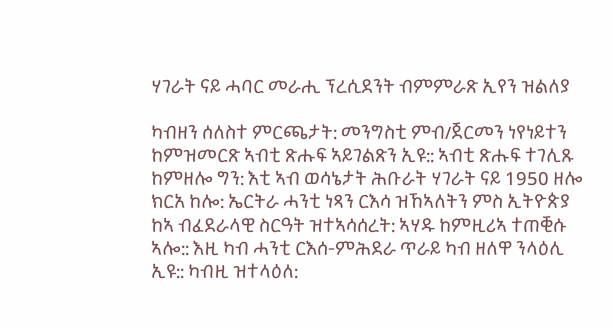ሃገራት ናይ ሓባር መራሒ ፕረሲደንት ብምምራጽ ኢየን ዝልለያ

ካብዘን ሰለስተ ምርጫታት: መንግስቲ ምብ/ጀርመን ነየነይተን ከምዝመርጽ ኣብቲ ጽሑፍ ኣይገልጽን ኢዩ:: ኣብቲ ጽሑፍ ተገሊጹ ከምዘሎ ግን: እቲ ኣብ ወሳኔታት ሕቡራት ሃገራት ናይ 1950 ዘሎ ክርአ ከሎ: ኤርትራ ሓንቲ ነጻን ርእሳ ዝኸኣለትን ምስ ኢትዮጵያ ከኣ ብፈደራላዊ ስርዓት ዝተኣሳሰረት: ኣሃዱ ከምዚሪኣ ተጠቒሱ ኣሎ:: እዚ ካብ ሓንቲ ርእሰ-ምሕደራ ጥራይ ካብ ዘለዋ ንላዕሊ ኢዩ:: ካብዚ ዝተላዕለ: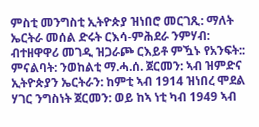ምስቲ መንግስቲ ኢትዮጵያ ዝነበሮ መርገጺ: ማለት ኤርትራ መሰል ድሩት ርእሳ-ምሕደራ ንምሃብ: ብተዘዋዋሪ መገዲ ዝጋራጮ ርእይቶ ምዃኑ የአንፍት:: ምናልባት: ንወከልቲ ማ.ሓ.ሰ. ጀርመን: ኣብ ዝምድና ኢትዮጵያን ኤርትራን: ከምቲ ኣብ 1914 ዝነበረ ሞደል ሃገር ንግስነት ጀርመን: ወይ ከኣ ነቲ ካብ 1949 ኣብ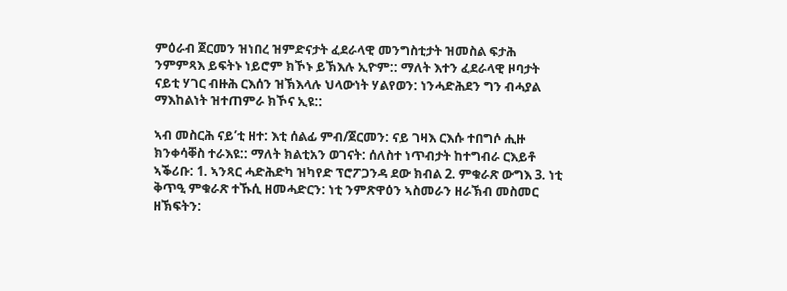ምዕራብ ጀርመን ዝነበረ ዝምድናታት ፈደራላዊ መንግስቲታት ዝመስል ፍታሕ ንምምጻእ ይፍትኑ ነይሮም ክኾኑ ይኽእሉ ኢዮም:: ማለት እተን ፈደራላዊ ዞባታት ናይቲ ሃገር ብዙሕ ርእሰን ዝኽእላሉ ህላውነት ሃልየወን: ነንሓድሕደን ግን ብሓያል ማእከልነት ዝተጠምራ ክኾና ኢዩ::

ኣብ መስርሕ ናይ’ቲ ዘተ: እቲ ሰልፊ ምብ/ጀርመን: ናይ ገዛእ ርእሱ ተበግሶ ሒዙ ክንቀሳቐስ ተራእዩ:: ማለት ክልቲአን ወገናት: ሰለስተ ነጥብታት ከተግብራ ርእይቶ ኣቕሪቡ: 1. ኣንጻር ሓድሕድካ ዝካየድ ፕሮፖጋንዳ ደው ክብል 2. ምቁራጽ ውግእ 3. ነቲ ቅጥዒ ምቁራጽ ተኹሲ ዘመሓድርን: ነቲ ንምጽዋዕን ኣስመራን ዘራኽብ መስመር ዘኽፍትን: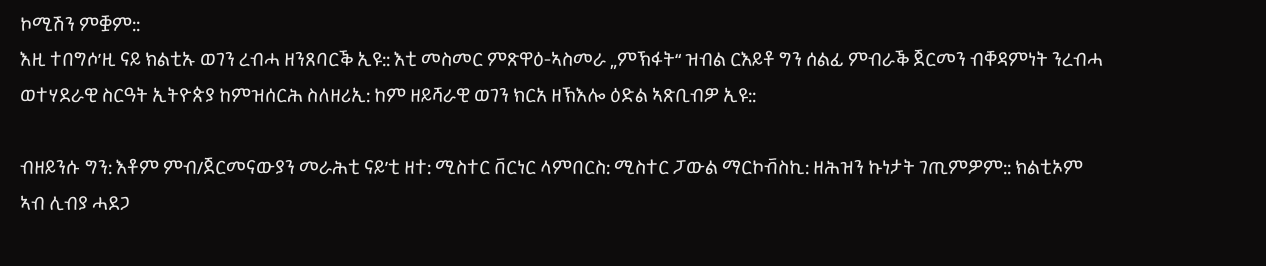ኮሚሽን ምቛም::
እዚ ተበግሶ’ዚ ናይ ክልቲኡ ወገን ረብሓ ዘንጸባርቕ ኢዩ:: እቲ መስመር ምጽዋዕ-ኣስመራ „ምኽፋት“ ዝብል ርእይቶ ግን ሰልፊ ምብራቕ ጀርመን ብቐዳምነት ንረብሓ ወተሃደራዊ ስርዓት ኢትዮጵያ ከምዝሰርሕ ስለዘሪኢ: ከም ዘይሻራዊ ወገን ክርአ ዘኽእሎ ዕድል ኣጽቢብዎ ኢዩ::

ብዘይንሱ ግን: እቶም ምብ/ጀርመናውያን መራሕቲ ናይ’ቲ ዘተ: ሚስተር ቨርነር ላምበርስ: ሚስተር ፓውል ማርኮቭስኪ: ዘሕዝን ኩነታት ገጢምዎም:: ክልቲኦም ኣብ ሊብያ ሓደጋ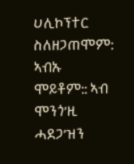ሀሊኮፕተር ስለዘጋጠሞም: ኣብኡ ሞይቶም:: ኣብ ሞንጎ’ዚ ሓደጋ’ዝን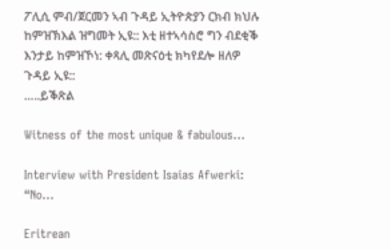ፖሊሲ ምብ/ጀርመን ኣብ ጉዳይ ኢትዮጵያን ርክብ ክህሉ ከምዝኽእል ዝግመት ኢዩ:: እቲ ዘተኣሳስሮ ግን ብደቂቕ እንታይ ከምዝኾነ: ቀጻሊ መጽናዕቲ ክካየደሎ ዘለዎ ጉዳይ ኢዩ::
…..ይቕጽል

Witness of the most unique & fabulous...

Interview with President Isaias Afwerki: “No...

Eritrean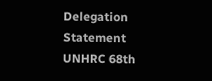Delegation Statement UNHRC 68th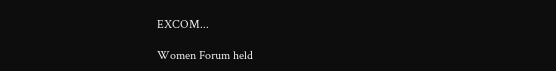EXCOM...

Women Forum held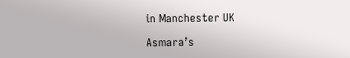in Manchester UK

Asmara’s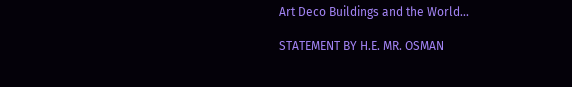Art Deco Buildings and the World...

STATEMENT BY H.E. MR. OSMAN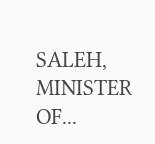SALEH, MINISTER OF...